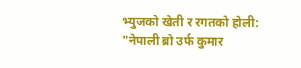भ्युजको खेती र रगतको होली: "नेपाली ब्रो उर्फ कुमार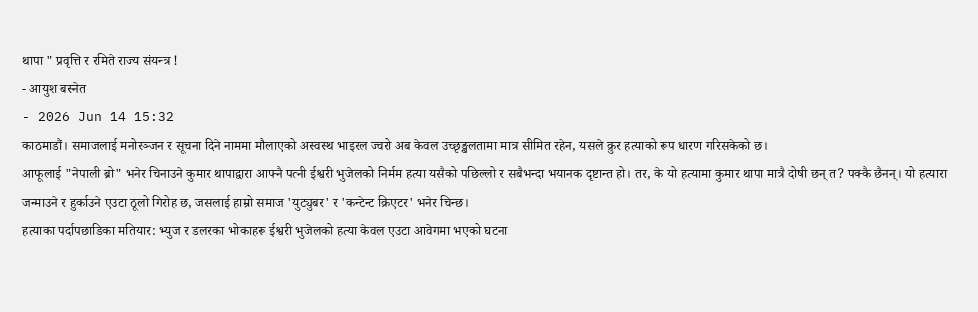थापा " प्रवृत्ति र रमिते राज्य संयन्त्र !
- आयुश बस्नेत
- 2026 Jun 14 15:32
काठमाडौं। समाजलाई मनोरञ्जन र सूचना दिने नाममा मौलाएको अस्वस्थ भाइरल ज्वरो अब केवल उच्छृङ्खलतामा मात्र सीमित रहेन, यसले क्रुर हत्याको रूप धारण गरिसकेको छ।
आफूलाई "नेपाली ब्रो" भनेर चिनाउने कुमार थापाद्वारा आफ्नै पत्नी ईश्वरी भुजेलको निर्मम हत्या यसैको पछिल्लो र सबैभन्दा भयानक दृष्टान्त हो। तर, के यो हत्यामा कुमार थापा मात्रै दोषी छन् त? पक्कै छैनन्। यो हत्यारा जन्माउने र हुर्काउने एउटा ठूलो गिरोह छ, जसलाई हाम्रो समाज 'युट्युबर' र 'कन्टेन्ट क्रिएटर' भनेर चिन्छ।
हत्याका पर्दापछाडिका मतियार: भ्युज र डलरका भोकाहरू ईश्वरी भुजेलको हत्या केवल एउटा आवेगमा भएको घटना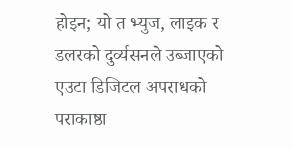होइन; यो त भ्युज, लाइक र डलरको दुर्व्यसनले उब्जाएको एउटा डिजिटल अपराधको पराकाष्ठा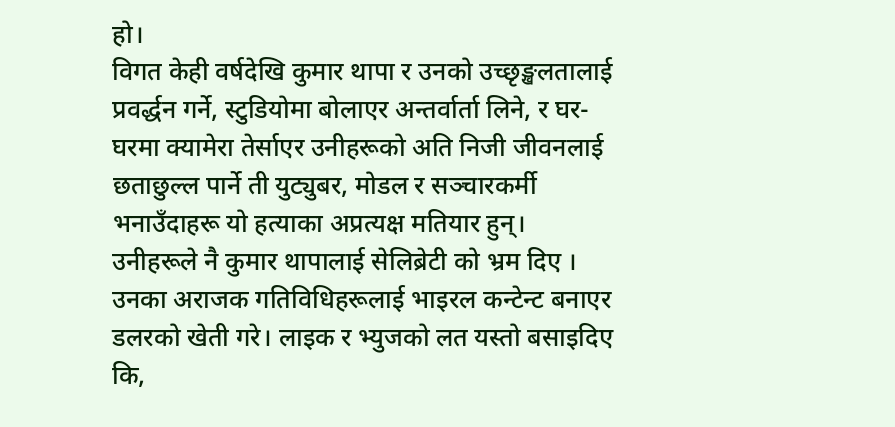हो।
विगत केही वर्षदेखि कुमार थापा र उनको उच्छृङ्खलतालाई प्रवर्द्धन गर्ने, स्टुडियोमा बोलाएर अन्तर्वार्ता लिने, र घर-घरमा क्यामेरा तेर्साएर उनीहरूको अति निजी जीवनलाई छताछुल्ल पार्ने ती युट्युबर, मोडल र सञ्चारकर्मी भनाउँदाहरू यो हत्याका अप्रत्यक्ष मतियार हुन्।
उनीहरूले नै कुमार थापालाई सेलिब्रेटी को भ्रम दिए । उनका अराजक गतिविधिहरूलाई भाइरल कन्टेन्ट बनाएर डलरको खेती गरे। लाइक र भ्युजको लत यस्तो बसाइदिए कि,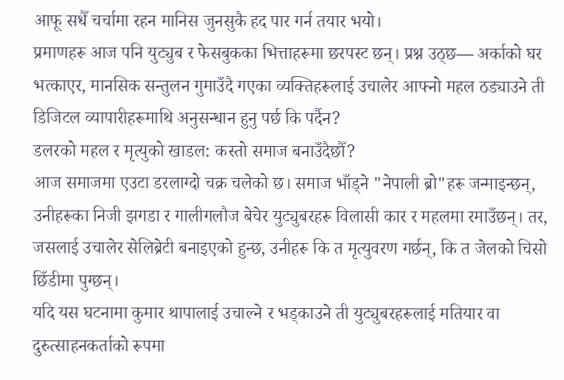आफू सधैँ चर्चामा रहन मानिस जुनसुकै हद पार गर्न तयार भयो।
प्रमाणहरू आज पनि युट्युब र फेसबुकका भित्ताहरूमा छरपस्ट छन्। प्रश्न उठ्छ— अर्काको घर भत्काएर, मानसिक सन्तुलन गुमाउँदै गएका व्यक्तिहरूलाई उचालेर आफ्नो महल ठड्याउने ती डिजिटल व्यापारीहरूमाथि अनुसन्धान हुनु पर्छ कि पर्दैन?
डलरको महल र मृत्युको खाडल: कस्तो समाज बनाउँदैछौँ?
आज समाजमा एउटा डरलाग्दो चक्र चलेको छ। समाज भाँड्ने "नेपाली ब्रो"हरू जन्माइन्छन्, उनीहरूका निजी झगडा र गालीगलौज बेचेर युट्युबरहरू विलासी कार र महलमा रमाउँछन्। तर, जसलाई उचालेर सेलिब्रेटी बनाइएको हुन्छ, उनीहरू कि त मृत्युवरण गर्छन्, कि त जेलको चिसो छिँडीमा पुग्छन्।
यदि यस घटनामा कुमार थापालाई उचाल्ने र भड्काउने ती युट्युबरहरूलाई मतियार वा दुरुत्साहनकर्ताको रूपमा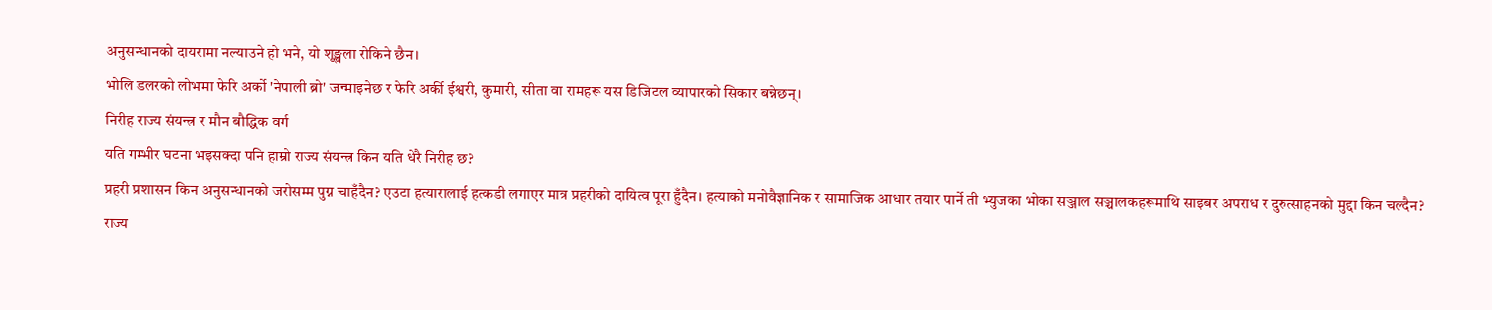अनुसन्धानको दायरामा नल्याउने हो भने, यो शृङ्खला रोकिने छैन।
भोलि डलरको लोभमा फेरि अर्को 'नेपाली ब्रो' जन्माइनेछ र फेरि अर्की ईश्वरी, कुमारी, सीता वा रामहरू यस डिजिटल व्यापारको सिकार बन्नेछन्।
निरीह राज्य संयन्त्र र मौन बौद्धिक वर्ग
यति गम्भीर घटना भइसक्दा पनि हाम्रो राज्य संयन्त्र किन यति धेरै निरीह छ?
प्रहरी प्रशासन किन अनुसन्धानको जरोसम्म पुग्न चाहँदैन? एउटा हत्यारालाई हत्कडी लगाएर मात्र प्रहरीको दायित्व पूरा हुँदैन। हत्याको मनोवैज्ञानिक र सामाजिक आधार तयार पार्ने ती भ्युजका भोका सञ्जाल सञ्चालकहरूमाथि साइबर अपराध र दुरुत्साहनको मुद्दा किन चल्दैन?
राज्य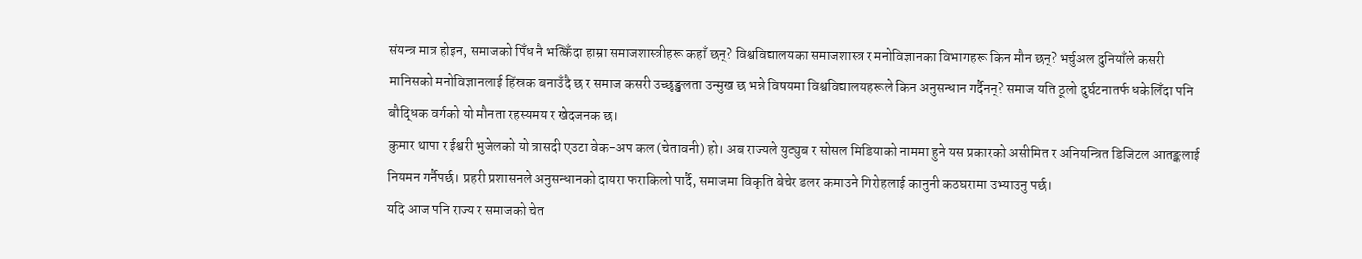संयन्त्र मात्र होइन, समाजको पिँध नै भत्किँदा हाम्रा समाजशास्त्रीहरू कहाँ छन्? विश्वविद्यालयका समाजशास्त्र र मनोविज्ञानका विभागहरू किन मौन छन्? भर्चुअल दुनियाँले कसरी मानिसको मनोविज्ञानलाई हिंस्रक बनाउँदै छ र समाज कसरी उच्छृङ्खलता उन्मुख छ भन्ने विषयमा विश्वविद्यालयहरूले किन अनुसन्धान गर्दैनन्? समाज यति ठूलो दुर्घटनातर्फ धकेलिँदा पनि बौद्धिक वर्गको यो मौनता रहस्यमय र खेदजनक छ।
कुमार थापा र ईश्वरी भुजेलको यो त्रासदी एउटा वेक-अप कल (चेतावनी) हो। अब राज्यले युट्युब र सोसल मिडियाको नाममा हुने यस प्रकारको असीमित र अनियन्त्रित डिजिटल आतङ्कलाई नियमन गर्नैपर्छ। प्रहरी प्रशासनले अनुसन्धानको दायरा फराकिलो पार्दै, समाजमा विकृति बेचेर डलर कमाउने गिरोहलाई कानुनी कठघरामा उभ्याउनु पर्छ।
यदि आज पनि राज्य र समाजको चेत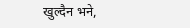खुल्दैन भने,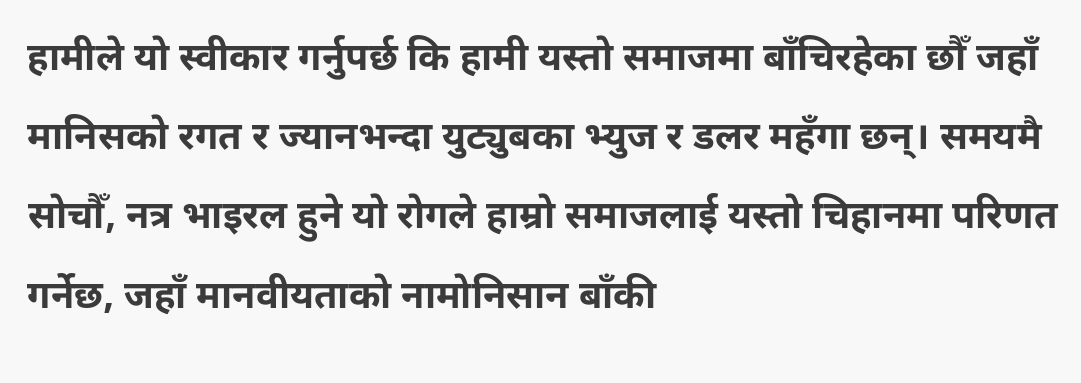हामीले यो स्वीकार गर्नुपर्छ कि हामी यस्तो समाजमा बाँचिरहेका छौँ जहाँ मानिसको रगत र ज्यानभन्दा युट्युबका भ्युज र डलर महँगा छन्। समयमै सोचौँ, नत्र भाइरल हुने यो रोगले हाम्रो समाजलाई यस्तो चिहानमा परिणत गर्नेछ, जहाँ मानवीयताको नामोनिसान बाँकी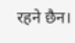रहने छैन।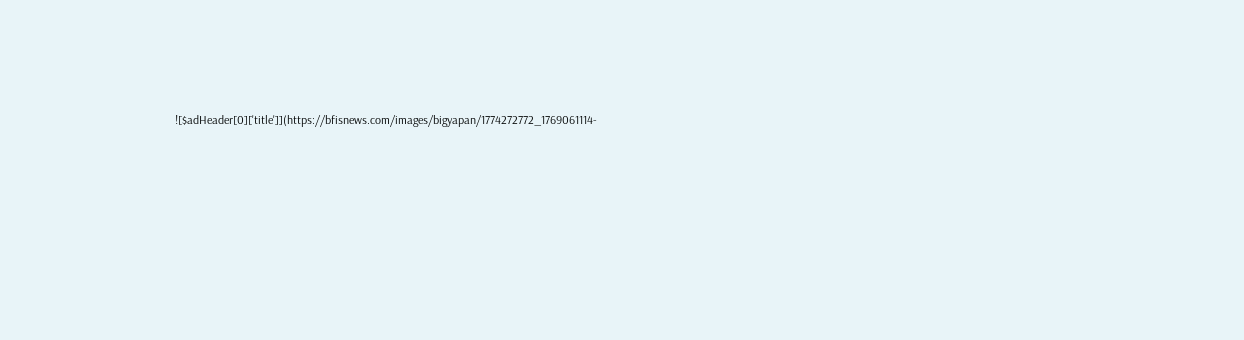![$adHeader[0]['title']](https://bfisnews.com/images/bigyapan/1774272772_1769061114-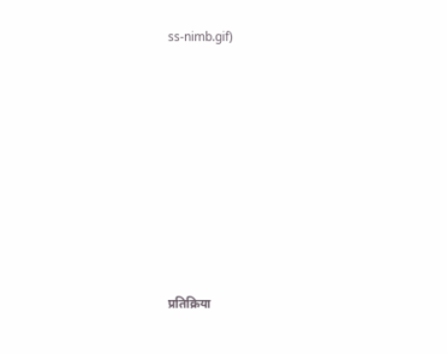ss-nimb.gif)












प्रतिक्रिया